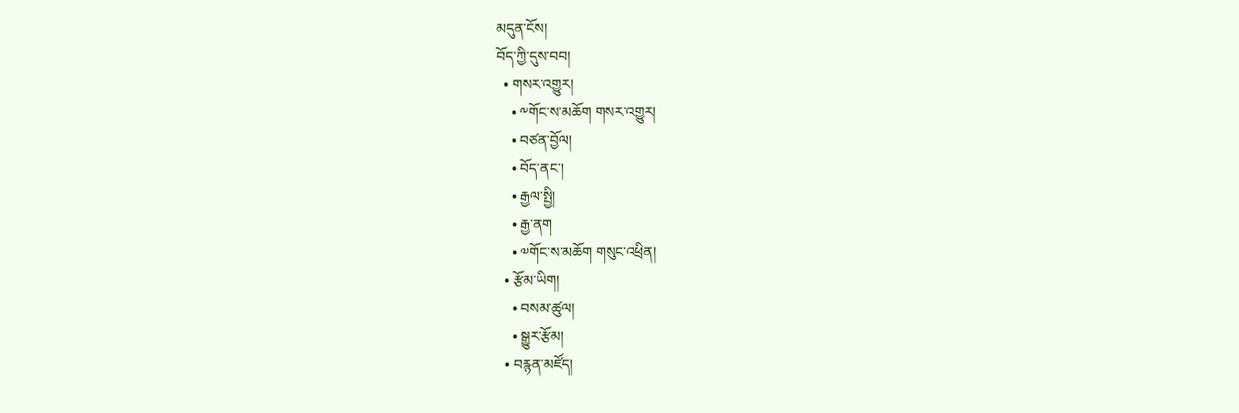མདུན་ངོས།
བོད་ཀྱི་དུས་བབ།
  • གསར་འགྱུར།
    • ༸གོང་ས་མཆོག གསར་འགྱུར།
    • བཙན་བྱོལ།
    • བོད་ནང་།
    • རྒྱལ་སྤྱི།
    • རྒྱ་ནག
    • ༧གོང་ས་མཆོག གསུང་འཕྲིན།
  • རྩོམ་ཡིག།
    • བསམ་ཚུལ།
    • སྒྱུར་རྩོམ།
  • བརྙན་མཛོད།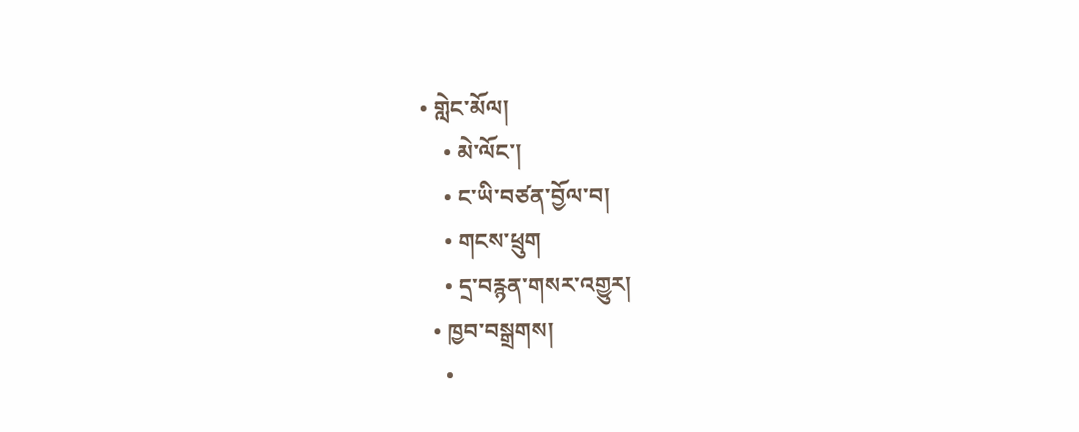• གླེང་མོལ།
    • མེ་ལོང་།
    • ང་ཡི་བཙན་བྱོལ་བ།
    • གངས་ཕྲུག
    • དྲ་བརྙན་གསར་འགྱུར།
  • ཁྱབ་བསྒྲགས།
    •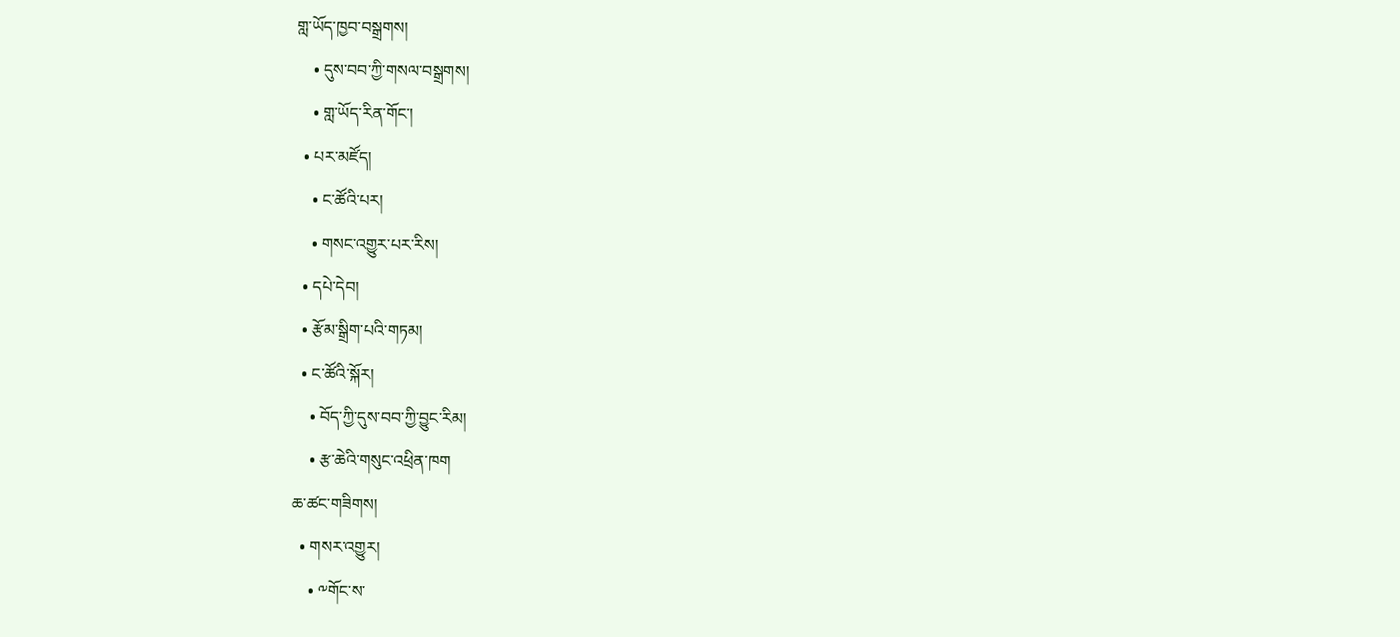གླ་ཡོད་ཁྱབ་བསྒྲགས།
    • དུས་བབ་ཀྱི་གསལ་བསྒྲགས།
    • གླ་ཡོད་རིན་གོང་།
  • པར་མཛོད།
    • ང་ཚོའི་པར།
    • གསང་འགྱུར་པར་རིས།
  • དཔེ་དེབ།
  • རྩོམ་སྒྲིག་པའི་གཏམ།
  • ང་ཚོའི་སྐོར།
    • བོད་ཀྱི་དུས་བབ་ཀྱི་བྱུང་རིམ།
    • རྩ་ཆེའི་གསུང་འཕྲིན་ཁག
ཆ་ཚང་གཟིགས།
  • གསར་འགྱུར།
    • ༸གོང་ས་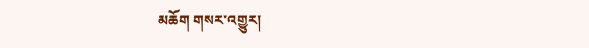མཆོག གསར་འགྱུར།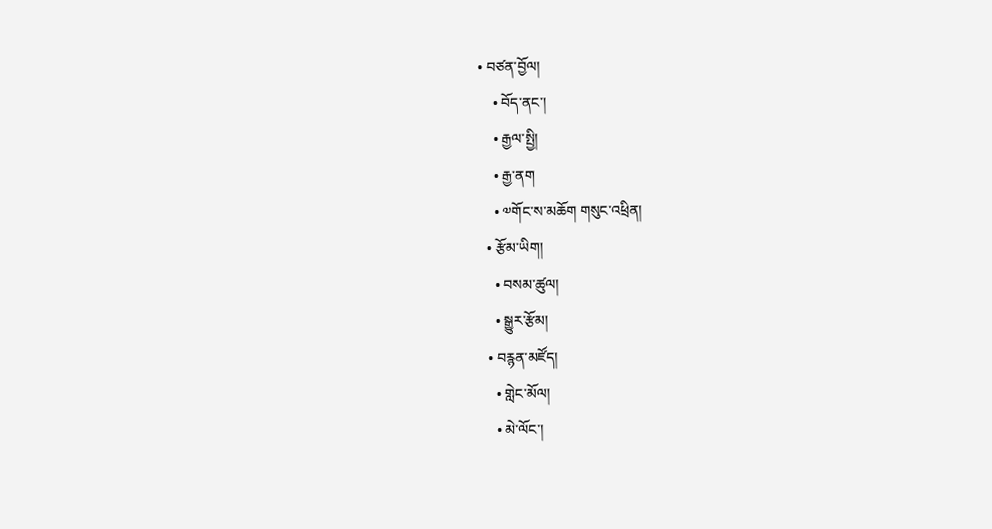• བཙན་བྱོལ།
    • བོད་ནང་།
    • རྒྱལ་སྤྱི།
    • རྒྱ་ནག
    • ༧གོང་ས་མཆོག གསུང་འཕྲིན།
  • རྩོམ་ཡིག།
    • བསམ་ཚུལ།
    • སྒྱུར་རྩོམ།
  • བརྙན་མཛོད།
    • གླེང་མོལ།
    • མེ་ལོང་།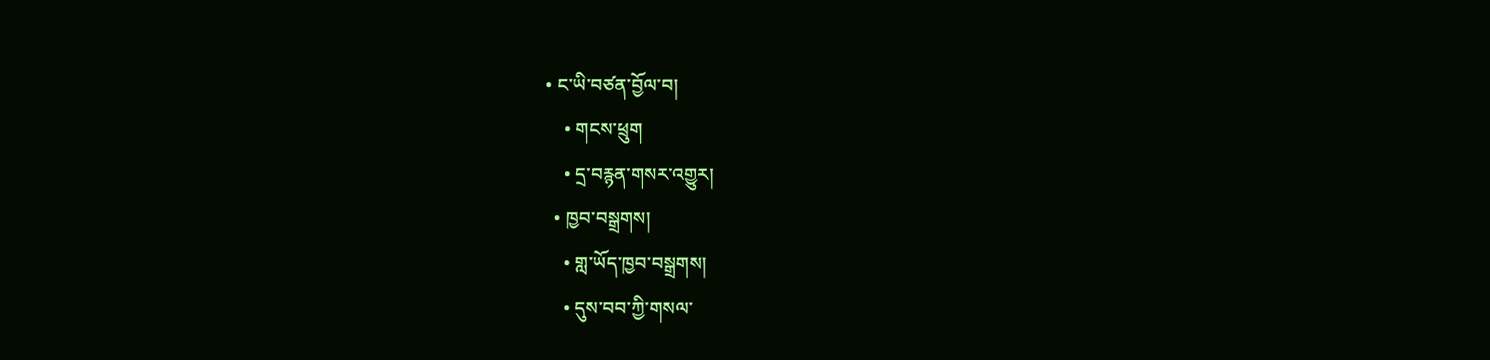• ང་ཡི་བཙན་བྱོལ་བ།
    • གངས་ཕྲུག
    • དྲ་བརྙན་གསར་འགྱུར།
  • ཁྱབ་བསྒྲགས།
    • གླ་ཡོད་ཁྱབ་བསྒྲགས།
    • དུས་བབ་ཀྱི་གསལ་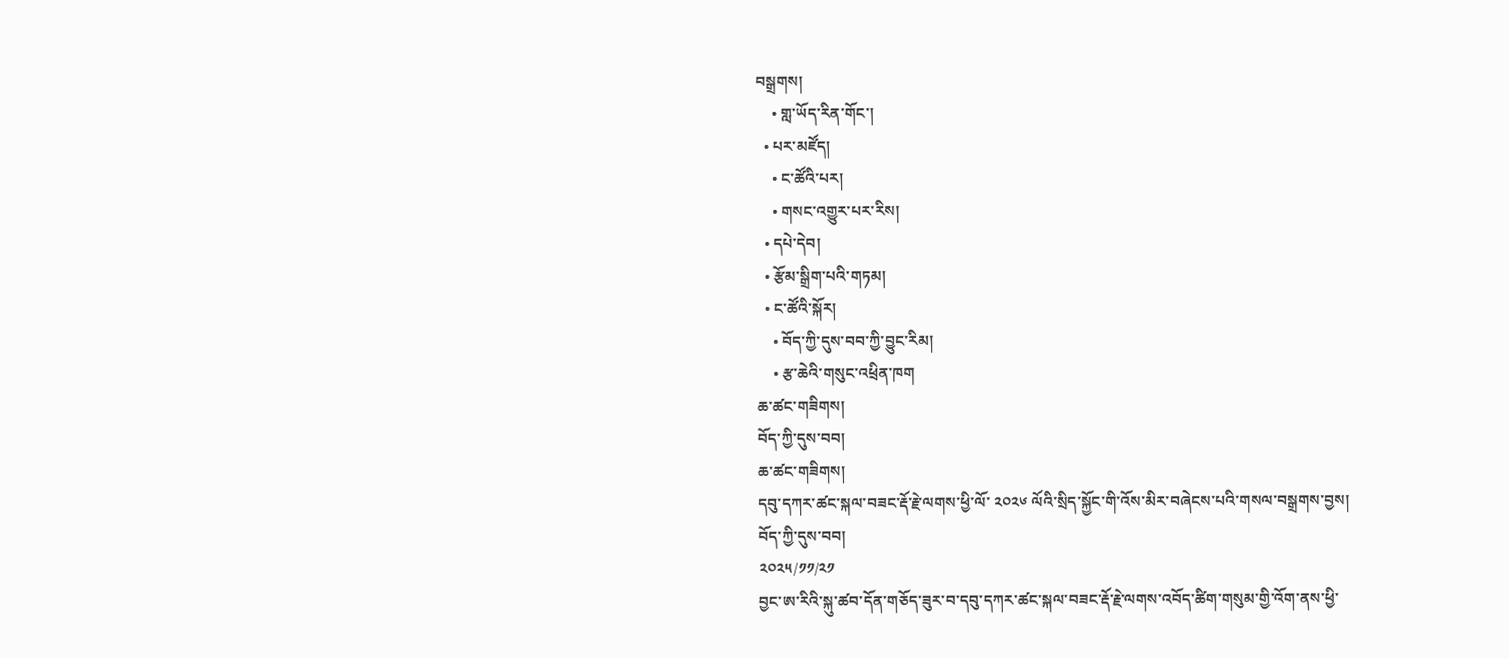བསྒྲགས།
    • གླ་ཡོད་རིན་གོང་།
  • པར་མཛོད།
    • ང་ཚོའི་པར།
    • གསང་འགྱུར་པར་རིས།
  • དཔེ་དེབ།
  • རྩོམ་སྒྲིག་པའི་གཏམ།
  • ང་ཚོའི་སྐོར།
    • བོད་ཀྱི་དུས་བབ་ཀྱི་བྱུང་རིམ།
    • རྩ་ཆེའི་གསུང་འཕྲིན་ཁག
ཆ་ཚང་གཟིགས།
བོད་ཀྱི་དུས་བབ།
ཆ་ཚང་གཟིགས།
དབུ་དཀར་ཚང་སྐལ་བཟང་རྡོ་རྗེ་ལགས་ཕྱི་ལོ་ ༢༠༢༦ ལོའི་སྲིད་སྐྱོང་གི་འོས་མིར་བཞེངས་པའི་གསལ་བསྒྲགས་བྱས།
བོད་ཀྱི་དུས་བབ།
༢༠༢༥/༡༡/༢༡
བྱང་ཨ་རིའི་སྐུ་ཚབ་དོན་གཅོད་ཟུར་བ་དབུ་དཀར་ཚང་སྐལ་བཟང་རྡོ་རྗེ་ལགས་འབོད་ཚིག་གསུམ་གྱི་འོག་ནས་ཕྱི་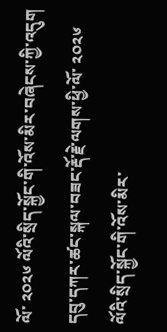ལོ་ ༢༠༢༦ ལོའི་སྲིད་སྐྱོང་གི་འོས་མིར་བཞེངས་ཀྱི་འདུག
དབུ་དཀར་ཚང་སྐལ་བཟང་རྡོ་རྗེ་ལགས་ཕྱི་ལོ་ ༢༠༢༦ ལོའི་སྲིད་སྐྱོང་གི་འོས་མིར་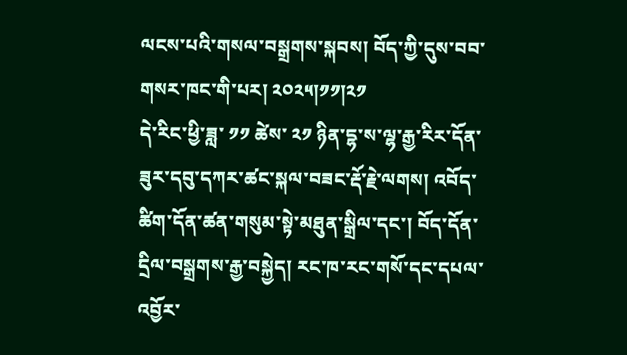ལངས་པའི་གསལ་བསྒྲགས་སྐབས། བོད་ཀྱི་དུས་བབ་གསར་ཁང་གི་པར། ༢༠༢༥།༡༡།༢༡
དེ་རིང་ཕྱི་ཟླ་ ༡༡ ཚེས་ ༢༡ ཉིན་དྷ་ས་ལྷ་རྒྱ་རིར་དོན་ཟུར་དབུ་དཀར་ཚང་སྐལ་བཟང་རྡོ་རྗེ་ལགས། འབོད་ཚིག་དོན་ཚན་གསུམ་སྟེ་མཐུན་སྒྲིལ་དང་། བོད་དོན་དྲིལ་བསྒྲགས་རྒྱ་བསྐྱེད། རང་ཁ་རང་གསོ་དང་དཔལ་འབྱོར་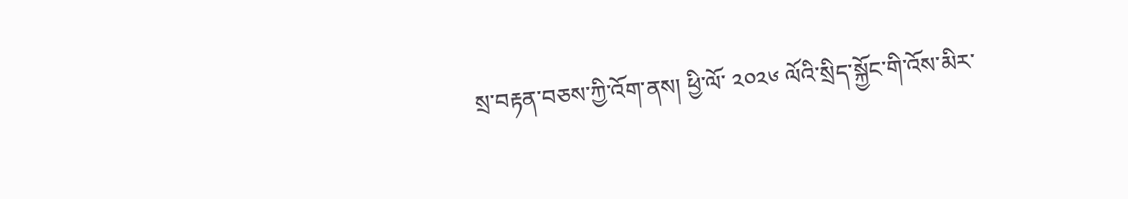སྲ་བརྟན་བཅས་ཀྱི་འོག་ནས། ཕྱི་ལོ་ ༢༠༢༦ ལོའི་སྲིད་སྐྱོང་གི་འོས་མིར་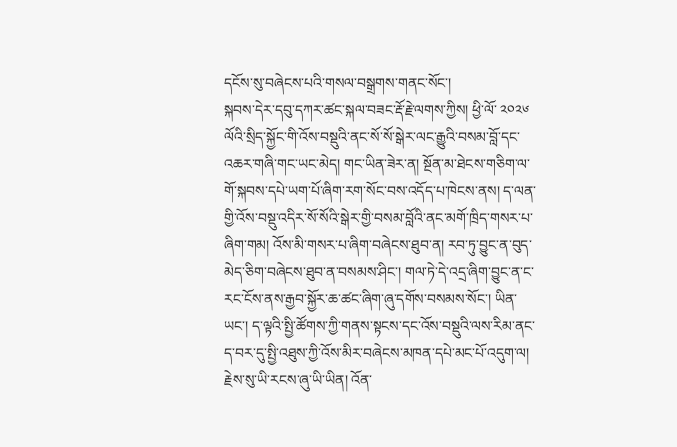དངོས་སུ་བཞེངས་པའི་གསལ་བསྒྲགས་གནང་སོང་།
སྐབས་དེར་དབུ་དཀར་ཚང་སྐལ་བཟང་རྡོ་རྗེ་ལགས་ཀྱིས། ཕྱི་ལོ་ ༢༠༢༦ ལོའི་སྲིད་སྐྱོང་གི་འོས་བསྡུའི་ནང་སོ་སོ་སྒེར་ལང་རྒྱུའི་བསམ་བློ་དང་འཆར་གཞི་གང་ཡང་མེད། གང་ཡིན་ཟེར་ན། སྔོན་མ་ཐེངས་གཅིག་ལ་གོ་སྐབས་དཔེ་ཡག་པོ་ཞིག་རག་སོང་བས་འདོད་པ་ཁེངས་ནས། ད་ལན་གྱི་འོས་བསྡུ་འདིར་སོ་སོའི་སྒེར་གྱི་བསམ་བློའི་ནང་མགོ་ཁྲིད་གསར་པ་ཞིག་གམ། འོས་མི་གསར་པ་ཞིག་བཞེངས་ཐུབ་ན། རབ་ཏུ་བྱུང་ན་བུད་མེད་ཅིག་བཞེངས་ཐུབ་ན་བསམས་ཤིང་། གལ་ཏེ་དེ་འདྲ་ཞིག་བྱུང་ན་ང་རང་ངོས་ནས་རྒྱབ་སྐྱོར་ཆ་ཚང་ཞིག་ཞུ་དགོས་བསམས་སོང་། ཡིན་ཡང་། ད་ལྟའི་སྤྱི་ཚོགས་ཀྱི་གནས་སྟངས་དང་འོས་བསྡུའི་ལས་རིམ་ནང་ད་བར་དུ་སྤྱི་འཐུས་ཀྱི་འོས་མིར་བཞེངས་མཁན་དཔེ་མང་པོ་འདུག་ལ། རྗེས་སུ་ཡི་རངས་ཞུ་ཡི་ཡིན། འོན་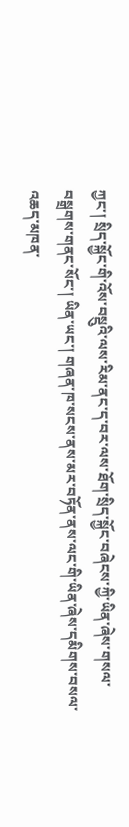ཀྱང་། སྲིད་སྐྱོང་གི་འོས་བསྡུའི་ལས་རིམ་ནང་ད་བར་ལས་ཐོག་སྲིད་སྐྱོང་བཞེངས་ཀྱི་ཡིན་ཞེས་གསལ་བསྒྲགས་གནང་སོང་། ཡིན་ཡང་། གཞན་ཁ་སངས་ནས་མར་བཏོན་ནས་ལང་གི་ཡིན་ཞེས་དམིགས་བསལ་འཆད་མཁན་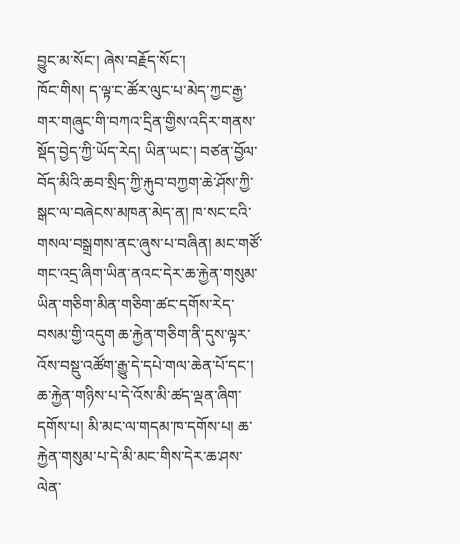བྱུང་མ་སོང་། ཞེས་བརྗོད་སོང་།
ཁོང་གིས། ད་ལྟ་ང་ཚོར་ལུང་པ་མེད་ཀྱང་རྒྱ་གར་གཞུང་གི་བཀའ་དྲིན་གྱིས་འདིར་གནས་སྡོད་བྱེད་ཀྱི་ཡོད་རེད། ཡིན་ཡང་། བཙན་བྱོལ་བོད་མིའི་ཆབ་སྲིད་ཀྱི་རྐུབ་བཀྱག་ཆེ་ཤོས་ཀྱི་སྒང་ལ་བཞེངས་མཁན་མེད་ན། ཁ་སང་ངའི་གསལ་བསྒྲགས་ནང་ཞུས་པ་བཞིན། མང་གཙོ་གང་འདྲ་ཞིག་ཡིན་ནའང་དེར་ཆ་རྐྱེན་གསུམ་ཡིན་གཅིག་མིན་གཅིག་ཚང་དགོས་རེད་བསམ་གྱི་འདུག ཆ་རྐྱེན་གཅིག་ནི་དུས་ལྟར་འོས་བསྡུ་འཚོག་རྒྱུ་དེ་དཔེ་གལ་ཆེན་པོ་དང་། ཆ་རྐྱེན་གཉིས་པ་དེ་འོས་མི་ཚད་ལྡན་ཞིག་དགོས་པ། མི་མང་ལ་གདམ་ཁ་དགོས་པ། ཆ་རྐྱེན་གསུམ་པ་དེ་མི་མང་གིས་དེར་ཆ་ཤས་ལེན་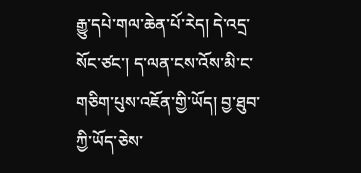རྒྱུ་དཔེ་གལ་ཆེན་པོ་རེད། དེ་འདྲ་སོང་ཙང་། ད་ལན་ངས་འོས་མི་ང་གཅིག་པུས་འཇོན་གྱི་ཡོད། བྱ་ཐུབ་ཀྱི་ཡོད་ཅེས་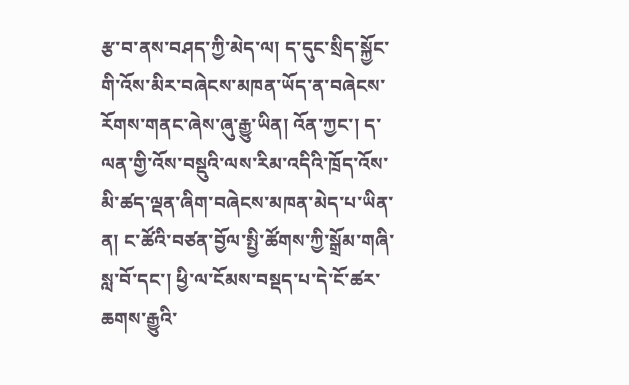རྩ་བ་ནས་བཤད་ཀྱི་མེད་ལ། ད་དུང་སྲིད་སྐྱོང་གི་འོས་མིར་བཞེངས་མཁན་ཡོད་ན་བཞེངས་རོགས་གནང་ཞེས་ཞུ་རྒྱུ་ཡིན། འོན་ཀྱང་། ད་ལན་གྱི་འོས་བསྡུའི་ལས་རིམ་འདིའི་ཁྲོད་འོས་མི་ཚད་ལྡན་ཞིག་བཞེངས་མཁན་མེད་པ་ཡིན་ན། ང་ཚོའི་བཙན་བྱོལ་སྤྱི་ཚོགས་ཀྱི་སྒྲོམ་གཞི་སླ་བོ་དང་། ཕྱི་ལ་ངོམས་བསྡད་པ་དེ་ངོ་ཚར་ཆགས་རྒྱུའི་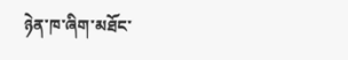ཉེན་ཁ་ཞིག་མཐོང་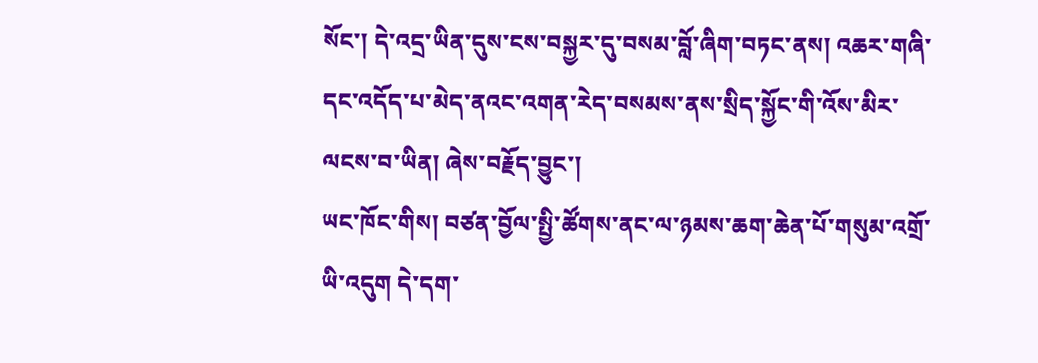སོང་། དེ་འདྲ་ཡིན་དུས་ངས་བསྐྱར་དུ་བསམ་བློ་ཞིག་བཏང་ནས། འཆར་གཞི་དང་འདོད་པ་མེད་ནའང་འགན་རེད་བསམས་ནས་སྲིད་སྐྱོང་གི་འོས་མིར་ལངས་བ་ཡིན། ཞེས་བརྗོད་བྱུང་།
ཡང་ཁོང་གིས། བཙན་བྱོལ་སྤྱི་ཚོགས་ནང་ལ་ཉམས་ཆག་ཆེན་པོ་གསུམ་འགྲོ་ཡི་འདུག དེ་དག་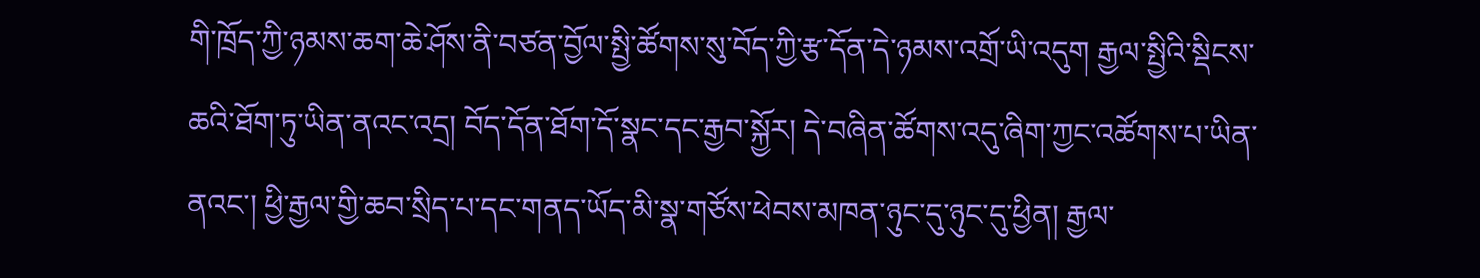གི་ཁྲོད་ཀྱི་ཉམས་ཆག་ཆེ་ཤོས་ནི་བཙན་བྱོལ་སྤྱི་ཚོགས་སུ་བོད་ཀྱི་རྩ་དོན་དེ་ཉམས་འགྲོ་ཡི་འདུག རྒྱལ་སྤྱིའི་སྡིངས་ཆའི་ཐོག་ཏུ་ཡིན་ནའང་འདྲ། བོད་དོན་ཐོག་དོ་སྣང་དང་རྒྱབ་སྐྱོར། དེ་བཞིན་ཚོགས་འདུ་ཞིག་ཀྱང་འཚོགས་པ་ཡིན་ནའང་། ཕྱི་རྒྱལ་གྱི་ཆབ་སྲིད་པ་དང་གནད་ཡོད་མི་སྣ་གཙོས་ཕེབས་མཁན་ཉུང་དུ་ཉུང་དུ་ཕྱིན། རྒྱལ་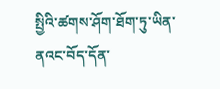སྤྱིའི་ཚགས་ཤོག་ཐོག་ཏུ་ཡིན་ནའང་བོད་དོན་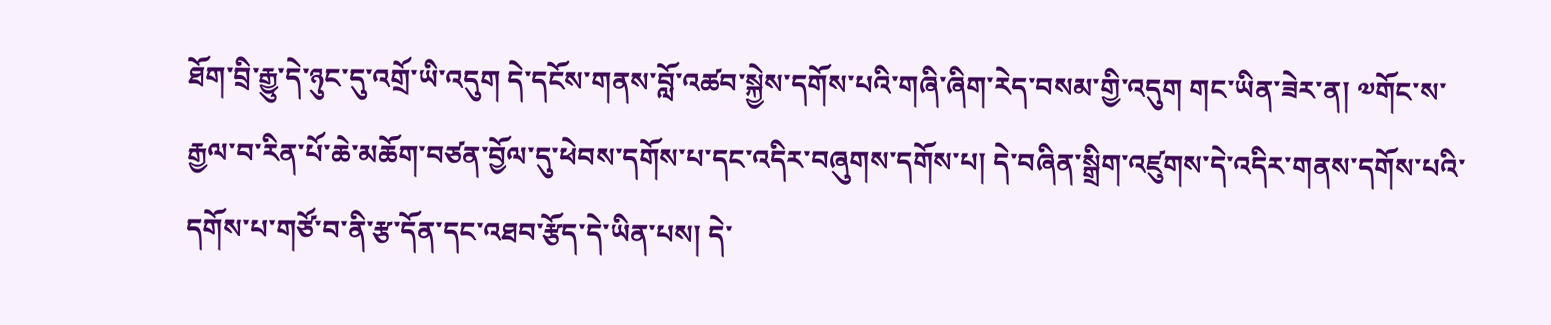ཐོག་བྲི་རྒྱུ་དེ་ཉུང་དུ་འགྲོ་ཡི་འདུག དེ་དངོས་གནས་བློ་འཚབ་སྐྱེས་དགོས་པའི་གཞི་ཞིག་རེད་བསམ་གྱི་འདུག གང་ཡིན་ཟེར་ན། ༧གོང་ས་རྒྱལ་བ་རིན་པོ་ཆེ་མཆོག་བཙན་བྱོལ་དུ་ཕེབས་དགོས་པ་དང་འདིར་བཞུགས་དགོས་པ། དེ་བཞིན་སྒྲིག་འཛུགས་དེ་འདིར་གནས་དགོས་པའི་དགོས་པ་གཙོ་བ་ནི་རྩ་དོན་དང་འཐབ་རྩོད་དེ་ཡིན་པས། དེ་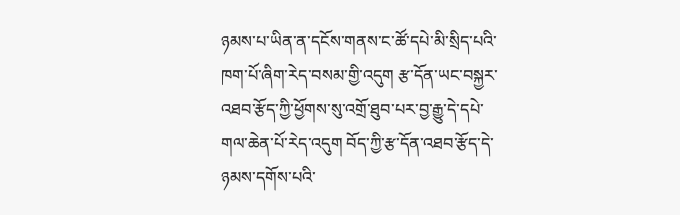ཉམས་པ་ཡིན་ན་དངོས་གནས་ང་ཚོ་དཔེ་མི་སྲིད་པའི་ཁག་པོ་ཞིག་རེད་བསམ་གྱི་འདུག རྩ་དོན་ཡང་བསྐྱར་འཐབ་རྩོད་ཀྱི་ཕྱོགས་སུ་འགྲོ་ཐུབ་པར་བྱ་རྒྱུ་དེ་དཔེ་གལ་ཆེན་པོ་རེད་འདུག བོད་ཀྱི་རྩ་དོན་འཐབ་རྩོད་དེ་ཉམས་དགོས་པའི་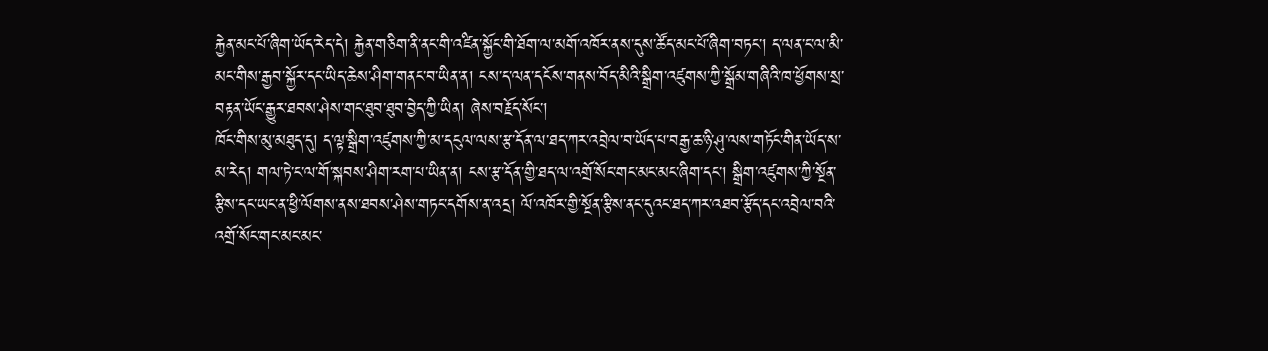རྐྱེན་མང་པོ་ཞིག་ཡོད་རེད་དེ། རྐྱེན་གཅིག་ནི་ནང་གི་འཛིན་སྐྱོང་གི་ཐོག་ལ་མགོ་འཁོར་ནས་དུས་ཚོད་མང་པོ་ཞིག་བཏང་། ད་ལན་ང་ལ་མི་མང་གིས་རྒྱབ་སྐྱོར་དང་ཡིད་ཆེས་ཤིག་གནང་བ་ཡིན་ན། ངས་ད་ལན་དངོས་གནས་བོད་མིའི་སྒྲིག་འཛུགས་ཀྱི་སྒྲོམ་གཞིའི་ཁ་ཕྱོགས་སྲ་བརྟན་ཡོང་རྒྱུར་ཐབས་ཤེས་གང་ཐུབ་ཐུབ་བྱེད་ཀྱི་ཡིན། ཞེས་བརྗོད་སོང་།
ཁོང་གིས་མུ་མཐུད་དུ། ད་ལྟ་སྒྲིག་འཛུགས་ཀྱི་མ་དངུལ་ལས་རྩ་དོན་ལ་ཐད་ཀར་འབྲེལ་བ་ཡོད་པ་བརྒྱ་ཆ་ཉི་ཤུ་ལས་གཏོང་གིན་ཡོད་ས་མ་རེད། གལ་ཏེ་ང་ལ་གོ་སྐབས་ཤིག་རག་པ་ཡིན་ན། ངས་རྩ་དོན་གྱི་ཐད་ལ་འགྲོ་སོང་གང་མང་མང་ཞིག་དང་། སྒྲིག་འཛུགས་ཀྱི་སྔོན་རྩིས་དང་ཡང་ན་ཕྱི་ལོགས་ནས་ཐབས་ཤེས་གཏང་དགོས་ན་འདྲ། ལོ་འཁོར་གྱི་སྔོན་རྩིས་ནང་དུའང་ཐད་ཀར་འཐབ་རྩོད་དང་འབྲེལ་བའི་འགྲོ་སོང་གང་མང་མང་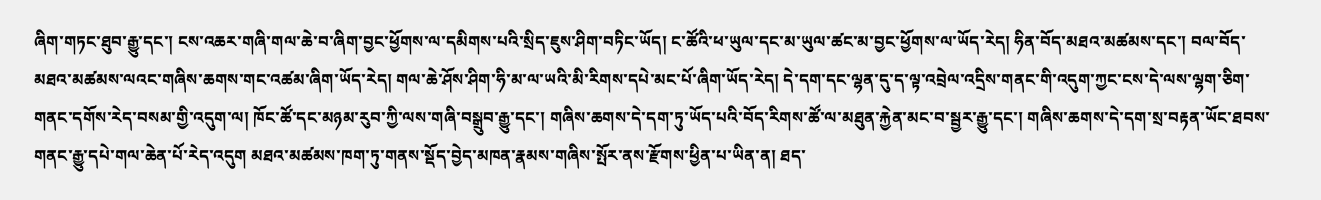ཞིག་གཏང་ཐུབ་རྒྱུ་དང་། ངས་འཆར་གཞི་གལ་ཆེ་བ་ཞིག་བྱང་ཕྱོགས་ལ་དམིགས་པའི་སྲིད་ཇུས་ཤིག་བཏིང་ཡོད། ང་ཚོའི་ཕ་ཡུལ་དང་མ་ཡུལ་ཚང་མ་བྱང་ཕྱོགས་ལ་ཡོད་རེད། ཧིན་བོད་མཐའ་མཚམས་དང་། བལ་བོད་མཐའ་མཚམས་ལའང་གཞིས་ཆགས་གང་འཚམ་ཞིག་ཡོད་རེད། གལ་ཆེ་ཤོས་ཤིག་ཧི་མ་ལ་ཡའི་མི་རིགས་དཔེ་མང་པོ་ཞིག་ཡོད་རེད། དེ་དག་དང་ལྷན་དུ་ད་ལྟ་འབྲེལ་འདྲིས་གནང་གི་འདུག་ཀྱང་ངས་དེ་ལས་ལྷག་ཅིག་གནང་དགོས་རེད་བསམ་གྱི་འདུག་ལ། ཁོང་ཚོ་དང་མཉམ་རུབ་ཀྱི་ལས་གཞི་བསྒྲུབ་རྒྱུ་དང་། གཞིས་ཆགས་དེ་དག་ཏུ་ཡོད་པའི་བོད་རིགས་ཚོ་ལ་མཐུན་རྐྱེན་མང་བ་སྦྱར་རྒྱུ་དང་། གཞིས་ཆགས་དེ་དག་སྲ་བརྟན་ཡོང་ཐབས་གནང་རྒྱུ་དཔེ་གལ་ཆེན་པོ་རེད་འདུག མཐའ་མཚམས་ཁག་ཏུ་གནས་སྡོད་བྱེད་མཁན་རྣམས་གཞིས་སྤོར་ནས་རྫོགས་ཕྱིན་པ་ཡིན་ན། ཐད་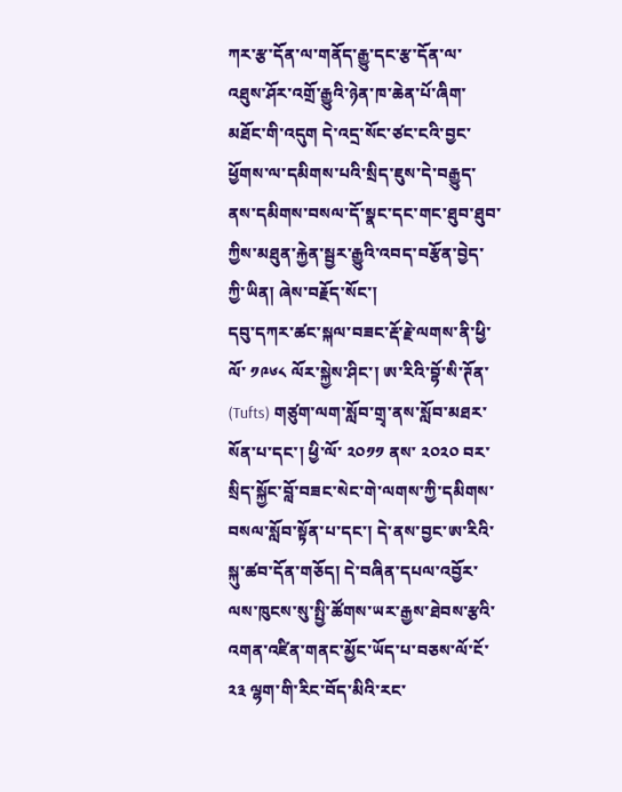ཀར་རྩ་དོན་ལ་གནོད་རྒྱུ་དང་རྩ་དོན་ལ་འཐུས་ཤོར་འགྲོ་རྒྱུའི་ཉེན་ཁ་ཆེན་པོ་ཞིག་མཐོང་གི་འདུག དེ་འདྲ་སོང་ཙང་ངའི་བྱང་ཕྱོགས་ལ་དམིགས་པའི་སྲིད་ཇུས་དེ་བརྒྱུད་ནས་དམིགས་བསལ་དོ་སྣང་དང་གང་ཐུབ་ཐུབ་ཀྱིས་མཐུན་རྐྱེན་སྦྱར་རྒྱུའི་འབད་བརྩོན་བྱེད་ཀྱི་ཡིན། ཞེས་བརྗོད་སོང་།
དབུ་དཀར་ཚང་སྐལ་བཟང་རྡོ་རྗེ་ལགས་ནི་ཕྱི་ལོ་ ༡༩༦༨ ལོར་སྐྱེས་ཤིང་། ཨ་རིའི་བྷོ་སི་ཊོན་ (Tufts) གཙུག་ལག་སློབ་གྲྭ་ནས་སློབ་མཐར་སོན་པ་དང་། ཕྱི་ལོ་ ༢༠༡༡ ནས་ ༢༠༢༠ བར་སྲིད་སྐྱོང་བློ་བཟང་སེང་གེ་ལགས་ཀྱི་དམིགས་བསལ་སློབ་སྟོན་པ་དང་། དེ་ནས་བྱང་ཨ་རིའི་སྐུ་ཚབ་དོན་གཅོད། དེ་བཞིན་དཔལ་འབྱོར་ལས་ཁུངས་སུ་སྤྱི་ཚོགས་ཡར་རྒྱས་ཐེབས་རྩའི་འགན་འཛིན་གནང་མྱོང་ཡོད་པ་བཅས་ལོ་ངོ་ ༢༣ ལྷག་གི་རིང་བོད་མིའི་རང་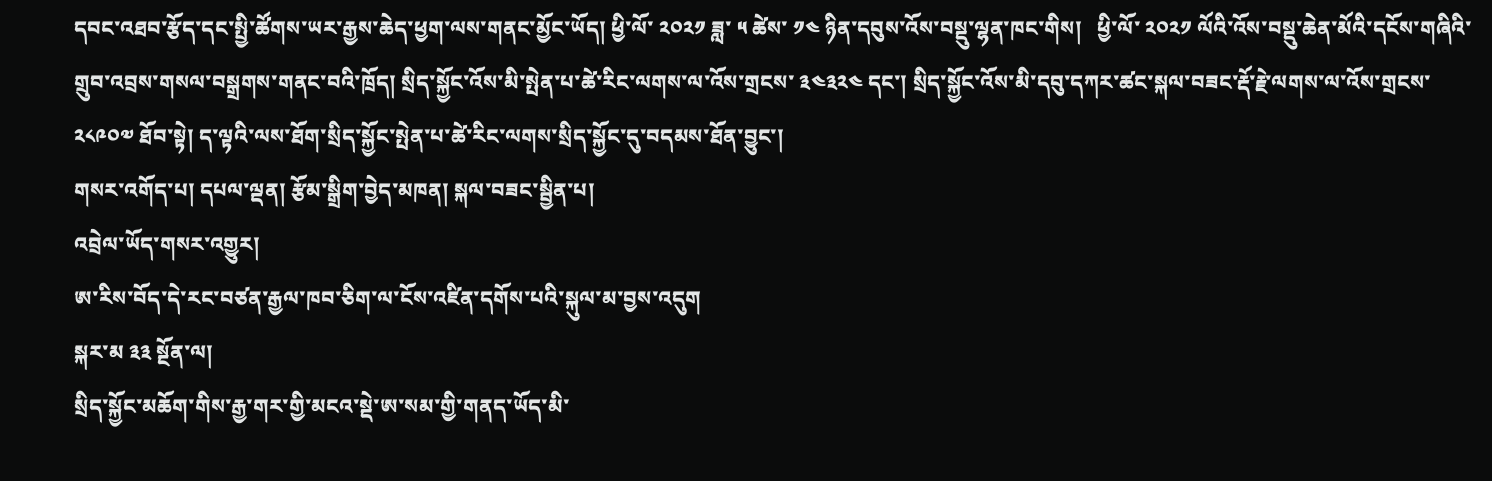དབང་འཐབ་རྩོད་དང་སྤྱི་ཚོགས་ཡར་རྒྱས་ཆེད་ཕྱག་ལས་གནང་མྱོང་ཡོད། ཕྱི་ལོ་ ༢༠༢༡ ཟླ་ ༥ ཚེས་ ༡༤ ཉིན་དབུས་འོས་བསྡུ་ལྷན་ཁང་གིས།   ཕྱི་ལོ་ ༢༠༢༡ ལོའི་འོས་བསྡུ་ཆེན་མོའི་དངོས་གཞིའི་གྲུབ་འབྲས་གསལ་བསྒྲགས་གནང་བའི་ཁྲོད། སྲིད་སྐྱོང་འོས་མི་སྤེན་པ་ཚེ་རིང་ལགས་ལ་འོས་གྲངས་ ༣༤༣༢༤ དང་། སྲིད་སྐྱོང་འོས་མི་དབུ་དཀར་ཚང་སྐལ་བཟང་རྡོ་རྗེ་ལགས་ལ་འོས་གྲངས་ ༢༨༩༠༧ ཐོབ་སྟེ། ད་ལྟའི་ལས་ཐོག་སྲིད་སྐྱོང་སྤེན་པ་ཚེ་རིང་ལགས་སྲིད་སྐྱོང་དུ་བདམས་ཐོན་བྱུང་།
གསར་འགོད་པ། དཔལ་ལྡན། རྩོམ་སྒྲིག་བྱེད་མཁན། སྐལ་བཟང་སྦྱིན་པ།
འབྲེལ་ཡོད་གསར་འགྱུར།
ཨ་རིས་བོད་དེ་རང་བཙན་རྒྱལ་ཁབ་ཅིག་ལ་ངོས་འཛིན་དགོས་པའི་སྐུལ་མ་བྱས་འདུག
སྐར་མ ༣༣ སྔོན་ལ།
སྲིད་སྐྱོང་མཆོག་གིས་རྒྱ་གར་གྱི་མངའ་སྡེ་ཨ་སམ་གྱི་གནད་ཡོད་མི་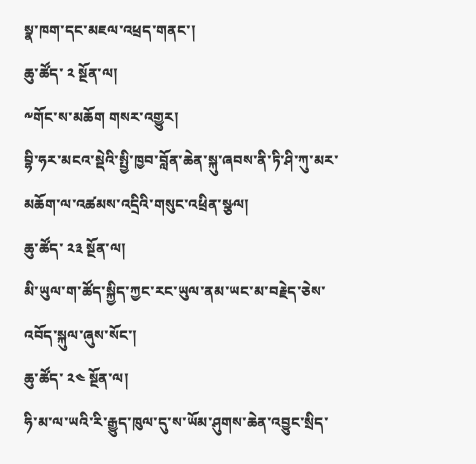སྣ་ཁག་དང་མཇལ་འཕྲད་གནང་།
ཆུ་ཚོད་ ༢ སྔོན་ལ།
༸གོང་ས་མཆོག གསར་འགྱུར།
བྷི་ཧར་མངའ་སྡེའི་སྤྱི་ཁྱབ་བློན་ཆེན་སྐུ་ཞབས་ནི་ཏི་ཤི་ཀུ་མར་མཆོག་ལ་འཚམས་འདྲིའི་གསུང་འཕྲིན་སྩལ།
ཆུ་ཚོད་ ༢༣ སྔོན་ལ།
མི་ཡུལ་ག་ཚོད་སྐྱིད་ཀྱང་རང་ཡུལ་ནམ་ཡང་མ་བརྗེད་ཅེས་འབོད་སྐུལ་ཞུས་སོང་།
ཆུ་ཚོད་ ༢༤ སྔོན་ལ།
ཧི་མ་ལ་ཡའི་རི་རྒྱུད་ཁུལ་དུ་ས་ཡོམ་ཤུགས་ཆེན་འབྱུང་སྲིད་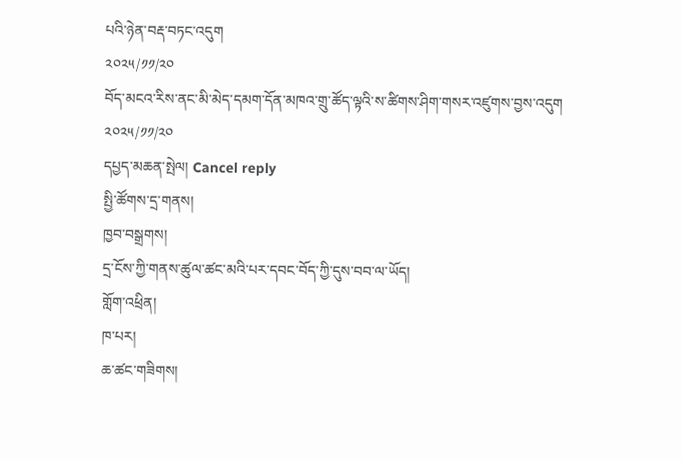པའི་ཉེན་བརྡ་བཏང་འདུག
༢༠༢༥/༡༡/༢༠
བོད་མངའ་རིས་ནང་མི་མེད་དམག་དོན་མཁའ་གྲུ་ཚོད་ལྟའི་ས་ཚིགས་ཤིག་གསར་འཛུགས་བྱས་འདུག
༢༠༢༥/༡༡/༢༠
དཔྱད་མཆན་སྤེལ། Cancel reply
སྤྱི་ཚོགས་དྲ་གནས།
ཁྱབ་བསྒྲགས།
དྲ་ངོས་ཀྱི་གནས་ཚུལ་ཚང་མའི་པར་དབང་བོད་ཀྱི་དུས་བབ་ལ་ཡོད།
གློག་འཕྲིན།
ཁ་པར།
ཆ་ཚང་གཟིགས།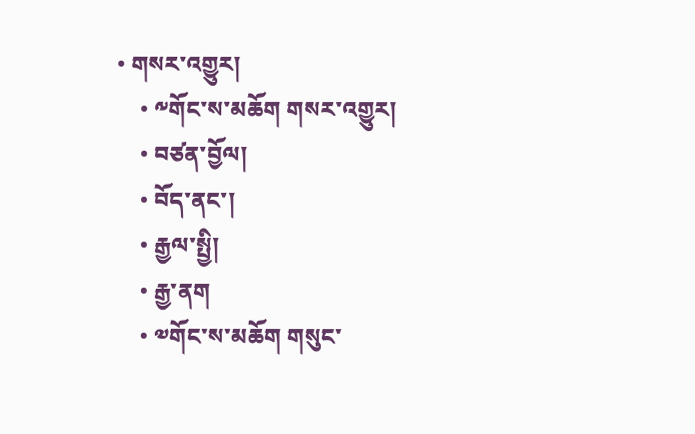• གསར་འགྱུར།
    • ༸གོང་ས་མཆོག གསར་འགྱུར།
    • བཙན་བྱོལ།
    • བོད་ནང་།
    • རྒྱལ་སྤྱི།
    • རྒྱ་ནག
    • ༧གོང་ས་མཆོག གསུང་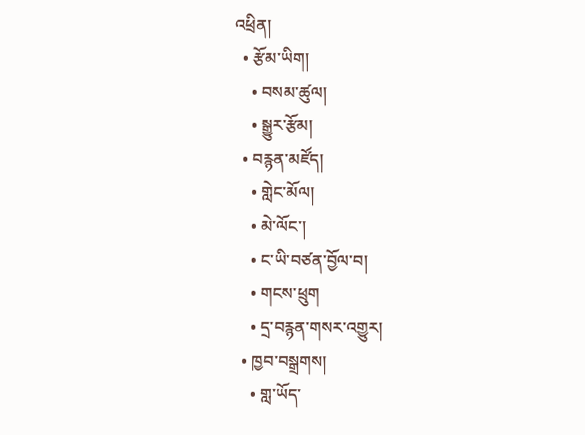འཕྲིན།
  • རྩོམ་ཡིག།
    • བསམ་ཚུལ།
    • སྒྱུར་རྩོམ།
  • བརྙན་མཛོད།
    • གླེང་མོལ།
    • མེ་ལོང་།
    • ང་ཡི་བཙན་བྱོལ་བ།
    • གངས་ཕྲུག
    • དྲ་བརྙན་གསར་འགྱུར།
  • ཁྱབ་བསྒྲགས།
    • གླ་ཡོད་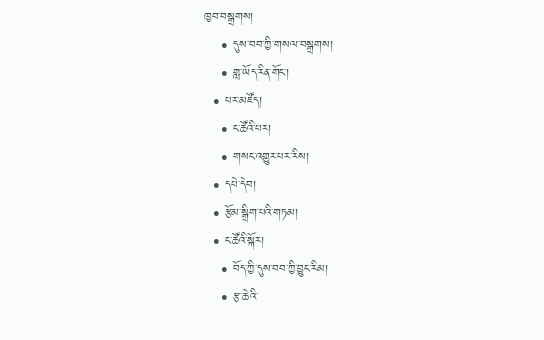ཁྱབ་བསྒྲགས།
    • དུས་བབ་ཀྱི་གསལ་བསྒྲགས།
    • གླ་ཡོད་རིན་གོང་།
  • པར་མཛོད།
    • ང་ཚོའི་པར།
    • གསང་འགྱུར་པར་རིས།
  • དཔེ་དེབ།
  • རྩོམ་སྒྲིག་པའི་གཏམ།
  • ང་ཚོའི་སྐོར།
    • བོད་ཀྱི་དུས་བབ་ཀྱི་བྱུང་རིམ།
    • རྩ་ཆེའི་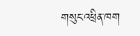གསུང་འཕྲིན་ཁག